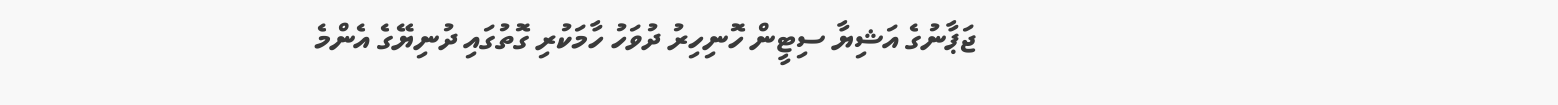ޖަޕާނުގެ އަޝިޔާ ސިޓީން ހޮނިހިރު ދުވަހު ހާމަކުރި ގޮތުގައި ދުނިޔޭގެ އެންމެ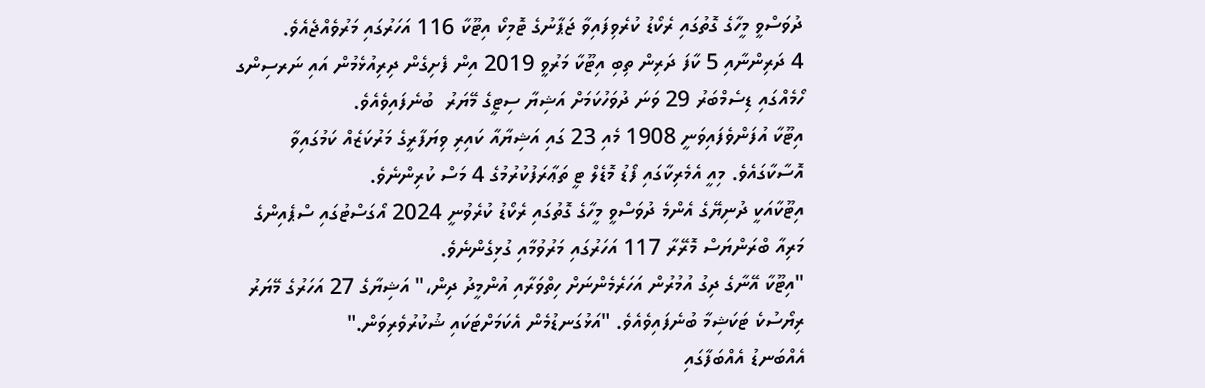ދުވަސްވީ މީހާގެ ގޮތުގައި ރެކޯޑު ކުރެވިފައިވާ ޖަޕާނުގެ ޓޮމިކޯ އިޓޫކާ 116 އަހަރުގައި މަރުވެއްޖެއެވެ.
4 ދަރިންނާއި 5 ކާފަ ދަރިން ތިބި އިޓޫކާ މަރުވީ 2019 އިން ފެށިގެން ދިރިއުޅެމުން އައި ނަރސިންގ ހޯމެއްގައި ޑިސެމްބަރު 29 ވަނަ ދުވަހުކަމަށް އަޝިޔާ ސިޓީގެ މޭޔަރު  ބުނެފައިވެއެވެ.
އިޓޫކާ އުފަންވެފައިވަނީ 1908 މެއި 23 ގައި އަޝިޔާއާ ކައިރި ވިޔަފާރީގެ މަރުކަޒެއް ކަމުގައިވާ އޮސާކާގައެވެ. މިއީ އެމެރިކާގައި ފޯޑު މޮޑެލް ޓީ ތަޢާރަފުކުރުމުގެ 4 މަސް ކުރިންނެވެ.
އިޓޫކާއަކީ ދުނިޔޭގެ އެންމެ ދުވަސްވީ މީހާގެ ގޮތުގައި ރެކޯޑު ކުރެވުނީ 2024 އޯގަސްޓުގައި ސްޕެއިންގެ މަރިއާ ބްރަންޔަސް މޮރޭރާ 117 އަހަރުގައި މަރުވުމާއި ގުޅިގެންނެވެ.
"އިޓޫކާ އޭނާގެ ދިގު އުމުރުން އަހަރެމެންނަށް ހިތްވަރާއި އުންމީދު ދިން،" އަޝިޔާގެ 27 އަހަރުގެ މޭޔަރު ރިޔޯސުކެ ޓަކަޝިމާ ބުނެފައިވެއެވެ. "އަޅުގަނޑުމެން އެކަމަށްޓަކައި ޝުކުރުވެރިވަން."
އެއްބަނޑު އެއްބަފާގައި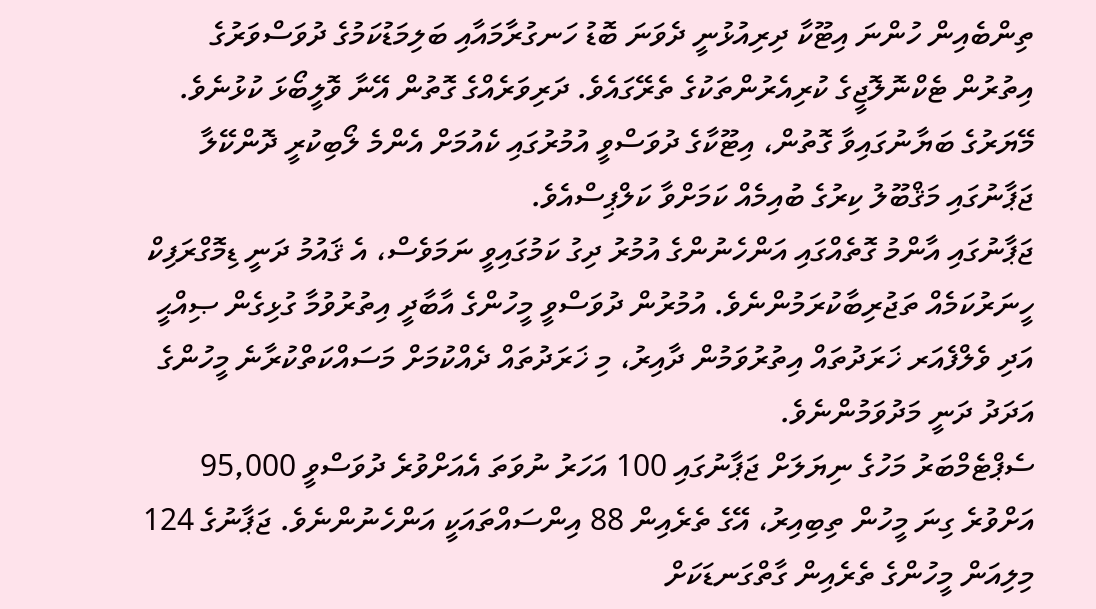ތިންބެއިން ހުންނަ އިޓޫކާ ދިރިއުޅުނީ ދެވަނަ ބޮޑު ހަނގުރާމައާއި ބަލިމަޑުކަމުގެ ދުވަސްވަރުގެ އިތުރުން ޓެކްނޮލޮޖީގެ ކުރިއެރުންތަކުގެ ތެރޭގައެވެ. ދަރިވަރެއްގެ ގޮތުން އޭނާ ވޮލީބޯޅަ ކުޅުނެވެ.
މޭޔަރުގެ ބަޔާނުގައިވާ ގޮތުން، އިޓޫކާގެ ދުވަސްވީ އުމުރުގައި ކެއުމަށް އެންމެ ލޯބިކުރީ ދޮންކޭލާ ޖަޕާނުގައި މަޤްބޫލު ކިރުގެ ބުއިމެއް ކަމަށްވާ ކަލްޕިސްއެވެ.
ޖަޕާނުގައި އާންމު ގޮތެއްގައި އަންހެނުންގެ އުމުރު ދިގު ކަމުގައިވީ ނަމަވެސް، އެ ޤައުމު ދަނީ ޑިމޮގްރަފިކް ހީނަރުކަމެއް ތަޖުރިބާކުރަމުންނެވެ. އުމުރުން ދުވަސްވީ މީހުންގެ އާބާދީ އިތުރުވުމާ ގުޅިގެން ޞިއްޙީ އަދި ވެލްފެއަރ ޚަރަދުތައް އިތުރުވަމުން ދާއިރު، މި ޚަރަދުތައް ދެއްކުމަށް މަސައްކަތްކުރާނެ މީހުންގެ އަދަދު ދަނީ މަދުވަމުންނެވެ.
ސެޕްޓެމްބަރު މަހުގެ ނިޔަލަށް ޖަޕާނުގައި 100 އަހަރު ނުވަތަ އެއަށްވުރެ ދުވަސްވީ 95,000 އަށްވުރެ ގިނަ މީހުން ތިބިއިރު، އޭގެ ތެރެއިން 88 އިންސައްތައަކީ އަންހެނުންނެވެ. ޖަޕާނުގެ 124 މިލިއަން މީހުންގެ ތެރެއިން ގާތްގަނޑަކަށް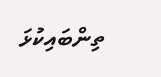ތިންބައިކުޅަ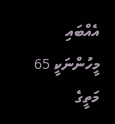އެއްބައި މީހުންނަކީ 65 މަތީގެ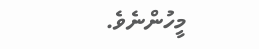މީހުންނެވެ.